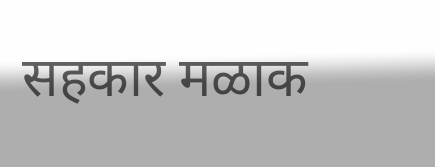सहकार मळाक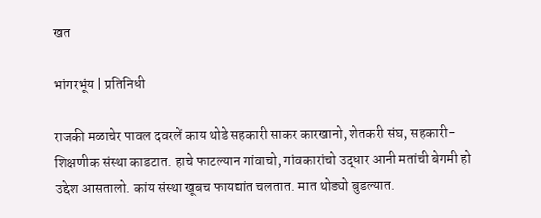खत

भांगरभूंय | प्रतिनिधी

राजकी मळाचेर पावल दवरलें काय थोडे सहकारी साकर कारखानो, शेतकरी संघ, सहकारी- शिक्षणीक संस्था काडटात. हाचे फाटल्यान गांवाचो, गांवकारांचो उद्धार आनी मतांची बेगमी हो उद्देश आसतालो. कांय संस्था खूबच फायद्यांत चलतात. मात थोड्यो बुडल्यात.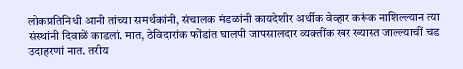लोकप्रतिनिधी आनी तांच्या समर्थकांनी, संचालक मंडळांनी कायदेशीर अर्थीक वेव्हार करूंक नाशिल्ल्यान त्या संस्थांनी दिवाळें काडलां. मात, ठेविदारांक फोंडांत घालपी जापसालदार व्यक्तींक खर ख्यास्त जाल्ल्याचीं चड उदाहरणां नात. तरीय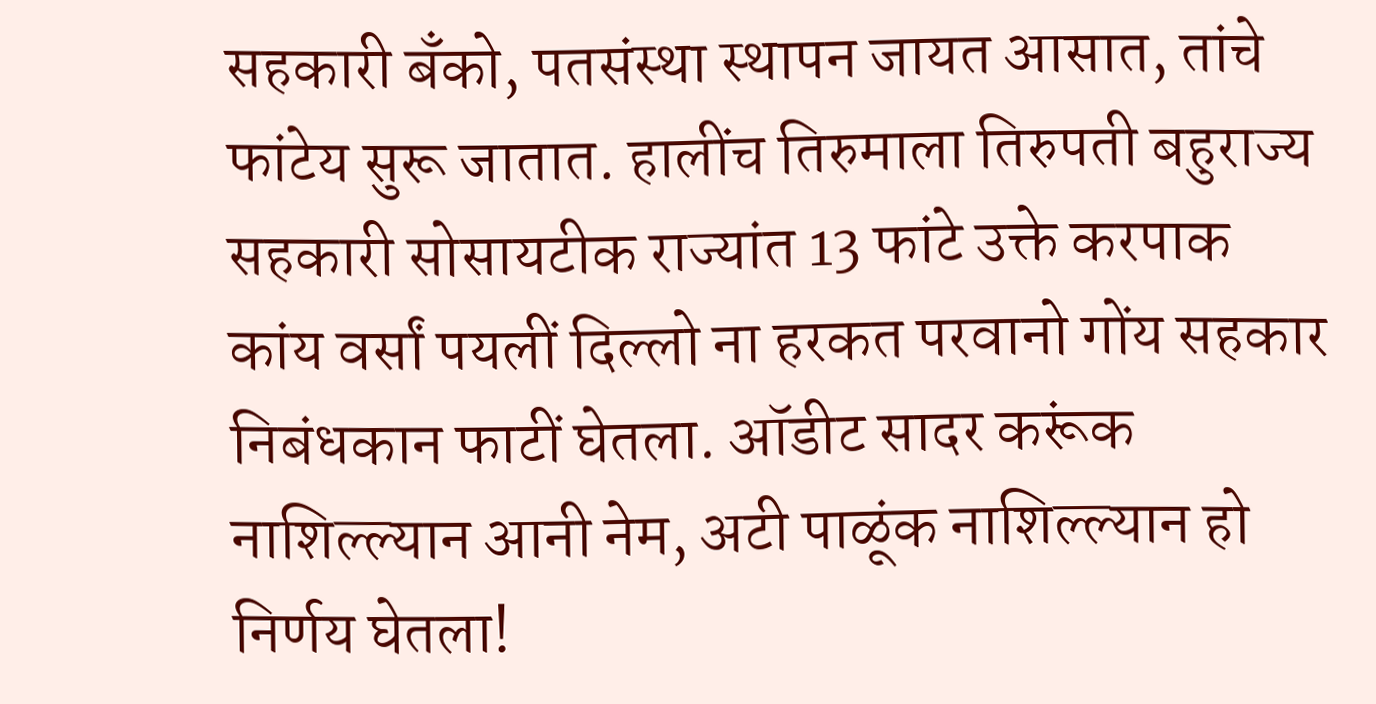सहकारी बँको, पतसंस्था स्थापन जायत आसात, तांचे फांटेय सुरू जातात. हालींच तिरुमाला तिरुपती बहुराज्य सहकारी सोसायटीक राज्यांत 13 फांटे उक्ते करपाक कांय वर्सां पयलीं दिल्लो ना हरकत परवानो गोंय सहकार निबंधकान फाटीं घेतला. ऑडीट सादर करूंक नाशिल्ल्यान आनी नेम, अटी पाळूंक नाशिल्ल्यान हो निर्णय घेतला!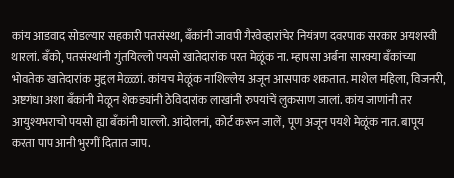कांय आडवाद सोडल्यार सहकारी पतसंस्था, बँकांनी जावपी गैरवेव्हारांचेर नियंत्रण दवरपाक सरकार अयशस्वी थारलां. बँको, पतसंस्थांनी गुंतयिल्लो पयसो खातेदारांक परत मेळूंक ना. म्हापसा अर्बना सारक्या बँकांच्या भोवतेक खातेदारांक मुद्दल मेळ्ळां. कांयच मेळूंक नाशिल्लेय अजून आसपाक शकतात. माशेल महिला, विजनरी, अष्टगंधा अशा बँकांनी मेळून शेकड्यांनी ठेविदारांक लाखांनी रुपयांचें लुकसाण जालां. कांय जाणांनी तर आयुश्यभराचो पयसो ह्या बँकांनी घाल्लो. आंदोलनां, कोर्ट करून जालें, पूण अजून पयशे मेळूंक नात. बापूय करता पाप आनी भुरगीं दितात जाप.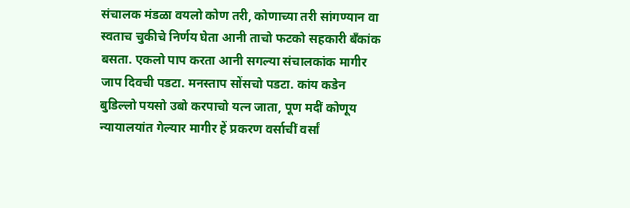संचालक मंडळा वयलो कोण तरी, कोणाच्या तरी सांगण्यान वा स्वताच चुकीचे निर्णय घेता आनी ताचो फटको सहकारी बँकांक बसता. एकलो पाप करता आनी सगल्या संचालकांक मागीर जाप दिवची पडटा. मनस्ताप सोंसचो पडटा. कांय कडेन बुडिल्लो पयसो उबो करपाचो यत्न जाता, पूण मदीं कोणूय न्यायालयांत गेल्यार मागीर हें प्रकरण वर्साचीं वर्सां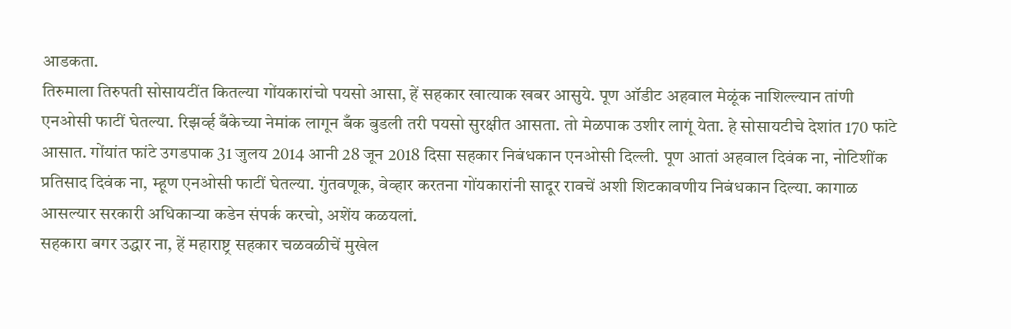आडकता.
तिरुमाला तिरुपती सोसायटींत कितल्या गोंयकारांचो पयसो आसा, हें सहकार खात्याक खबर आसुये. पूण ऑडीट अहवाल मेळूंक नाशिल्ल्यान तांणी एनओसी फाटीं घेतल्या. रिझर्व्ह बँकेच्या नेमांक लागून बँक बुडली तरी पयसो सुरक्षीत आसता. तो मेळपाक उशीर लागूं येता. हे सोसायटीचे देशांत 170 फांटे आसात. गोंयांत फांटे उगडपाक 31 जुलय 2014 आनी 28 जून 2018 दिसा सहकार निबंधकान एनओसी दिल्ली. पूण आतां अहवाल दिवंक ना, नोटिशींक प्रतिसाद दिवंक ना, म्हूण एनओसी फाटीं घेतल्या. गुंतवणूक, वेव्हार करतना गोंयकारांनी सादूर रावचें अशी शिटकावणीय निबंधकान दिल्या. कागाळ आसल्यार सरकारी अधिकाऱ्या कडेन संपर्क करचो, अशेंय कळयलां.
सहकारा बगर उद्धार ना, हें महाराष्ट्र सहकार चळवळीचें मुखेल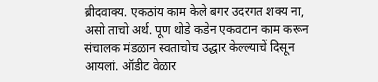ब्रीदवाक्य. एकठांय काम केले बगर उदरगत शक्य ना, असो ताचो अर्थ. पूण थोडे कडेन एकवटान काम करून संचालक मंडळान स्वताचोच उद्धार केल्ल्याचें दिसून आयलां. ऑडीट वेळार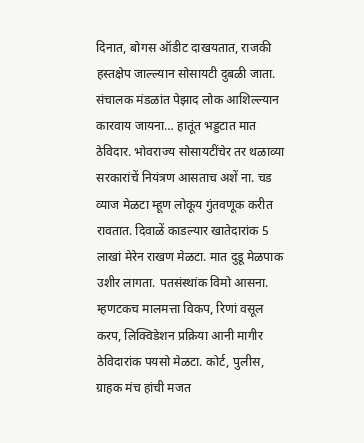दिनात, बोगस ऑडीट दाखयतात, राजकी हस्तक्षेप जाल्ल्यान सोसायटी दुबळी जाता. संचालक मंडळांत पेझाद लोक आशिल्ल्यान कारवाय जायना… हातूंत भड्डटात मात ठेविदार. भोवराज्य सोसायटींचेर तर थळाव्या सरकारांचें नियंत्रण आसताच अशें ना. चड व्याज मेळटा म्हूण लोकूय गुंतवणूक करीत रावतात. दिवाळें काडल्यार खातेदारांक 5 लाखां मेरेन राखण मेळटा. मात दुडू मेळपाक उशीर लागता. पतसंस्थांक विमो आसना. म्हणटकच मालमत्ता विकप, रिणां वसूल करप, लिक्विडेशन प्रक्रिया आनी मागीर ठेविदारांक पयसो मेळटा. कोर्ट, पुलीस, ग्राहक मंच हांची मजत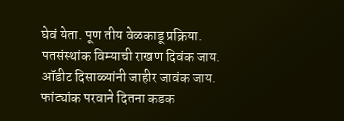घेवं येता. पूण तीय वेळकाडू प्रक्रिया. पतसंस्थांक विम्याची राखण दिवंक जाय. ऑडीट दिसाळ्यांनी जाहीर जावंक जाय. फांट्यांक परवाने दितना कडक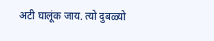अटी घालूंक जाय. त्यो दुबळ्यो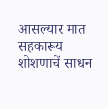आसल्यार मात सहकारूय शोशणाचें साधन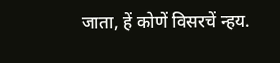जाता, हें कोणें विसरचें न्हय.